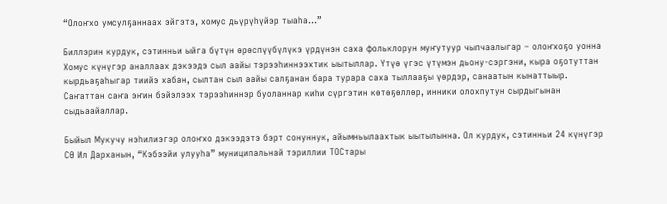“Олоҥхо умсулҕаннаах эйгэтэ, хомус дьүрүһүйэр тыаһа…”

Биллэрин курдук, сэтинньи ыйга бүтүн өрөспүүбүлүкэ үрдүнэн саха фольклорун муҥутуур чыпчаалыгар – олоҥхоҕо уонна Хомус күнүгэр аналлаах дэкээдэ сыл аайы тэрээһиннээхтик ыытыллар. Үтүө үгэс үтүмэн дьону-сэргэни, кыра оҕотуттан кырдьаҕаһыгар тиийэ хабан, сылтан сыл аайы салҕанан бара турара саха тыллааҕы үөрдэр, санаатын кынаттыыр. Саҥаттан саҥа эҥин бэйэлээх тэрээһиннэр буоланнар киһи сүргэтин көтөҕөллөр, инники олохпутун сырдыгынан сыдьаайаллар.

Быйыл Мукучу нэһилиэгэр олоҥхо дэкээдэтэ бэрт сонуннук, айымньылаахтык ыытылынна. Ол курдук, сэтинньи 24 күнүгэр СӨ Ил Дарханын, “Кэбээйи улууһа” муниципальнай тэриллии ТОСтары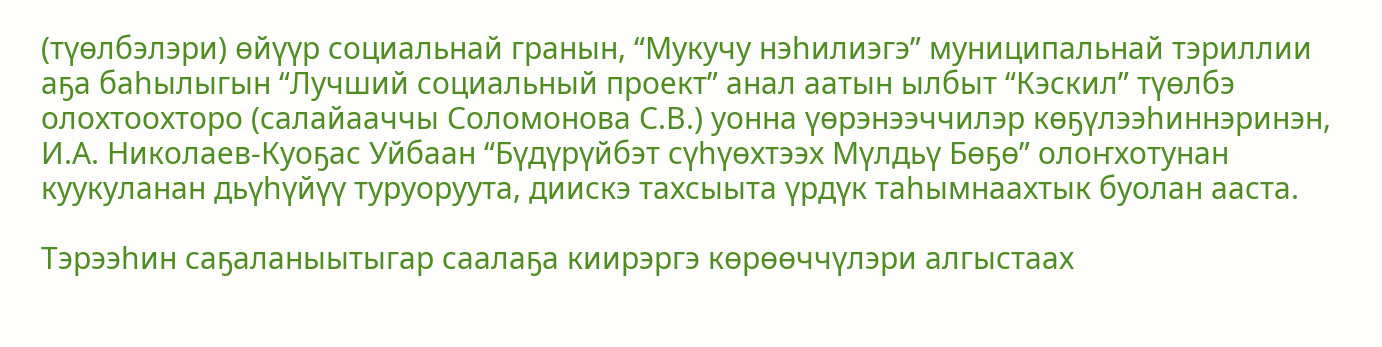(түөлбэлэри) өйүүр социальнай гранын, “Мукучу нэһилиэгэ” муниципальнай тэриллии аҕа баһылыгын “Лучший социальный проект” анал аатын ылбыт “Кэскил” түөлбэ олохтоохторо (салайааччы Соломонова С.В.) уонна үөрэнээччилэр көҕүлээһиннэринэн, И.А. Николаев-Куоҕас Уйбаан “Бүдүрүйбэт сүһүөхтээх Мүлдьү Бөҕө” олоҥхотунан куукуланан дьүһүйүү туруоруута, диискэ тахсыыта үрдүк таһымнаахтык буолан ааста.

Тэрээһин саҕаланыытыгар саалаҕа киирэргэ көрөөччүлэри алгыстаах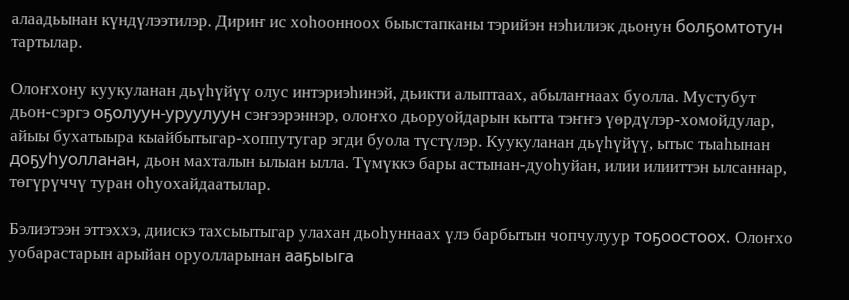алаадьынан күндүлээтилэр. Дириҥ ис хоһоонноох быыстапканы тэрийэн нэһилиэк дьонун болҕомтотун тартылар.

Олоҥхону куукуланан дьүһүйүү олус интэриэһинэй, дьикти алыптаах, абылаҥнаах буолла. Мустубут дьон-сэргэ оҕолуун-уруулуун сэҥээрэннэр, олоҥхо дьоруойдарын кытта тэҥҥэ үөрдүлэр-хомойдулар, айыы бухатыыра кыайбытыгар-хоппутугар эгди буола түстүлэр. Куукуланан дьүһүйүү, ытыс тыаһынан доҕуһуолланан, дьон махталын ылыан ылла. Түмүккэ бары астынан-дуоһуйан, илии илииттэн ылсаннар, төгүрүччү туран оһуохайдаатылар.

Бэлиэтээн эттэххэ, диискэ тахсыытыгар улахан дьоһуннаах үлэ барбытын чопчулуур тоҕоостоох. Олоҥхо уобарастарын арыйан оруолларынан ааҕыыга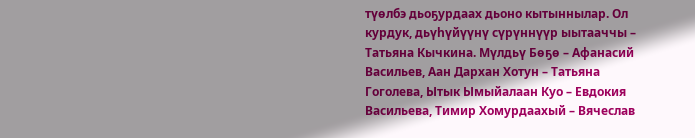түөлбэ дьоҕурдаах дьоно кытыннылар. Ол курдук, дьүһүйүүнү сүрүннүүр ыытааччы – Татьяна Кычкина. Мүлдьү Бөҕө – Афанасий Васильев, Аан Дархан Хотун – Татьяна Гоголева, Ытык Ымыйалаан Куо – Евдокия Васильева, Тимир Хомурдаахый – Вячеслав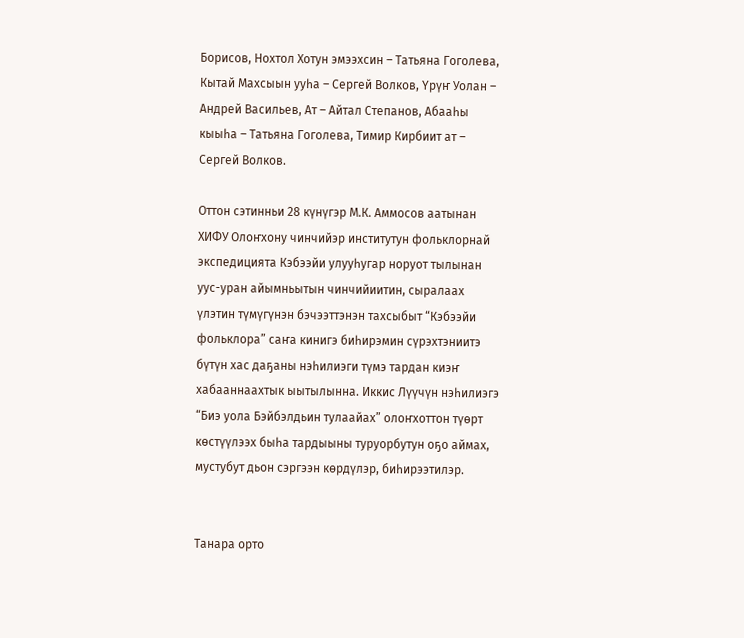Борисов, Нохтол Хотун эмээхсин – Татьяна Гоголева, Кытай Махсыын ууһа – Сергей Волков, Үрүҥ Уолан – Андрей Васильев, Ат – Айтал Степанов, Абааһы кыыһа – Татьяна Гоголева, Тимир Кирбиит ат – Сергей Волков.

Оттон сэтинньи 28 күнүгэр М.К. Аммосов аатынан ХИФУ Олоҥхону чинчийэр институтун фольклорнай экспедицията Кэбээйи улууһугар норуот тылынан уус-уран айымньытын чинчийиитин, сыралаах үлэтин түмүгүнэн бэчээттэнэн тахсыбыт “Кэбээйи фольклора” саҥа кинигэ биһирэмин сүрэхтэниитэ бүтүн хас даҕаны нэһилиэги түмэ тардан киэҥ хабааннаахтык ыытылынна. Иккис Лүүчүн нэһилиэгэ “Биэ уола Бэйбэлдьин тулаайах” олоҥхоттон түөрт көстүүлээх быһа тардыыны туруорбутун оҕо аймах, мустубут дьон сэргээн көрдүлэр, биһирээтилэр.


Танара орто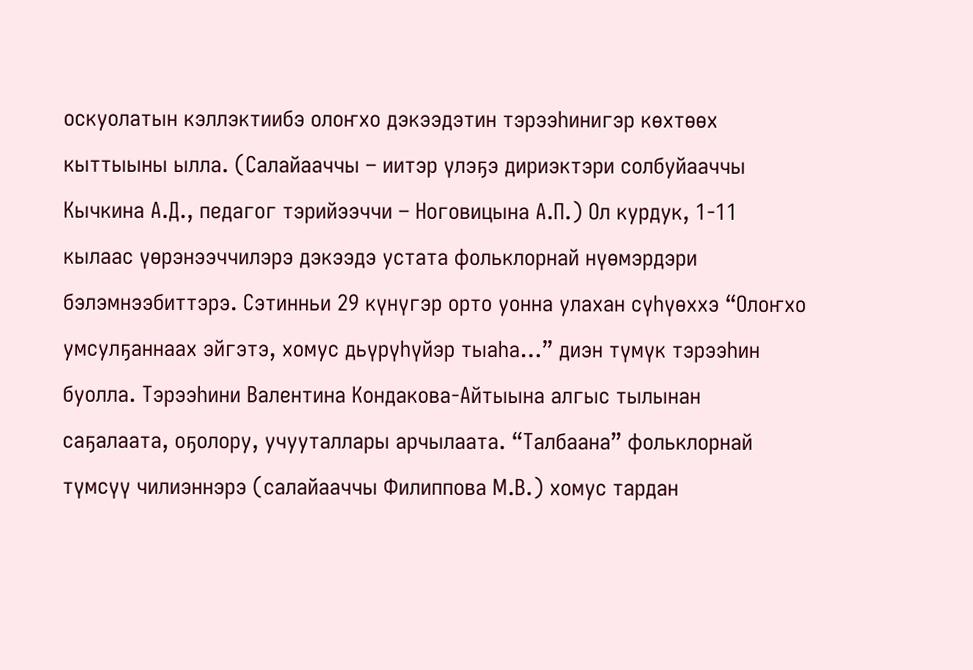оскуолатын кэллэктиибэ олоҥхо дэкээдэтин тэрээһинигэр көхтөөх кыттыыны ылла. (Салайааччы – иитэр үлэҕэ дириэктэри солбуйааччы Кычкина А.Д., педагог тэрийээччи – Ноговицына А.П.) Ол курдук, 1-11 кылаас үөрэнээччилэрэ дэкээдэ устата фольклорнай нүөмэрдэри бэлэмнээбиттэрэ. Сэтинньи 29 күнүгэр орто уонна улахан сүһүөххэ “Олоҥхо умсулҕаннаах эйгэтэ, хомус дьүрүһүйэр тыаһа…” диэн түмүк тэрээһин буолла. Тэрээһини Валентина Кондакова-Айтыына алгыс тылынан саҕалаата, оҕолору, учууталлары арчылаата. “Талбаана” фольклорнай түмсүү чилиэннэрэ (салайааччы Филиппова М.В.) хомус тардан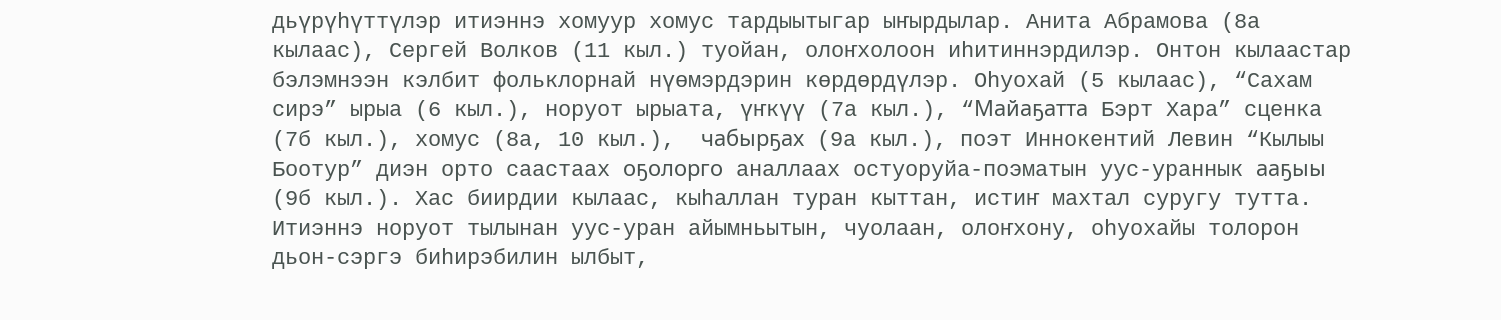дьүрүһүттүлэр итиэннэ хомуур хомус тардыытыгар ыҥырдылар. Анита Абрамова (8а кылаас), Сергей Волков (11 кыл.) туойан, олоҥхолоон иһитиннэрдилэр. Онтон кылаастар бэлэмнээн кэлбит фольклорнай нүөмэрдэрин көрдөрдүлэр. Оһуохай (5 кылаас), “Сахам сирэ” ырыа (6 кыл.), норуот ырыата, үҥкүү (7а кыл.), “Майаҕатта Бэрт Хара” сценка (7б кыл.), хомус (8а, 10 кыл.),  чабырҕах (9а кыл.), поэт Иннокентий Левин “Кылыы Боотур” диэн орто саастаах оҕолорго аналлаах остуоруйа-поэматын уус-ураннык ааҕыы (9б кыл.). Хас биирдии кылаас, кыһаллан туран кыттан, истиҥ махтал суругу тутта. Итиэннэ норуот тылынан уус-уран айымньытын, чуолаан, олоҥхону, оһуохайы толорон дьон-сэргэ биһирэбилин ылбыт,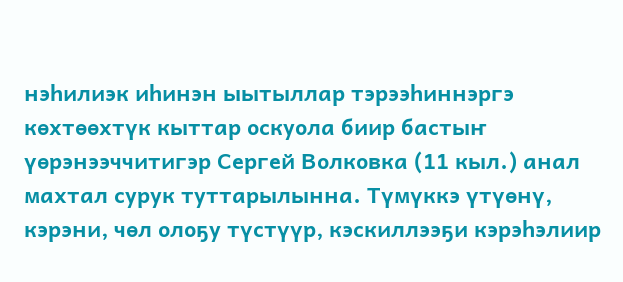нэһилиэк иһинэн ыытыллар тэрээһиннэргэ көхтөөхтүк кыттар оскуола биир бастыҥ үөрэнээччитигэр Сергей Волковка (11 кыл.) анал махтал сурук туттарылынна. Түмүккэ үтүөнү, кэрэни, чөл олоҕу түстүүр, кэскиллээҕи кэрэһэлиир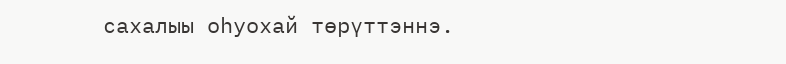сахалыы оһуохай төрүттэннэ.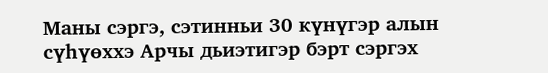Маны сэргэ, сэтинньи 30 күнүгэр алын сүһүөххэ Арчы дьиэтигэр бэрт сэргэх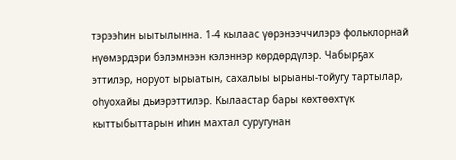тэрээһин ыытылынна. 1-4 кылаас үөрэнээччилэрэ фольклорнай нүөмэрдэри бэлэмнээн кэлэннэр көрдөрдүлэр. Чабырҕах эттилэр, норуот ырыатын, сахалыы ырыаны-тойугу тартылар, оһуохайы дьиэрэттилэр. Кылаастар бары көхтөөхтүк кыттыбыттарын иһин махтал суругунан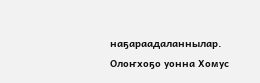наҕараадаланнылар. Олоҥхоҕо уонна Хомус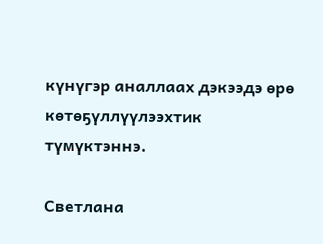күнүгэр аналлаах дэкээдэ өрө көтөҕүллүүлээхтик түмүктэннэ.

Светлана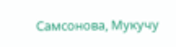Самсонова, Мукучу